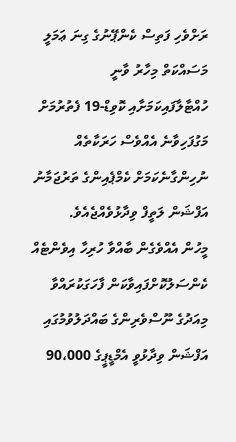ރަށްވެހި ފަތިސް ކެންޕޭނުގެ ގިނަ ޢަމަލީ މަސައްކަތް މިހާރު ވާނީ ހުއްޓާލާފައިކަމަށާއި ކޮވިޑް-19 ފެތުރުމަށް މަގުފަހިވާނެ އެއްވެސް ހަރަކާތެއް ނުހިންގާނެކަމަށް ކެމްޕެއިންގެ ތަރުޖަމާނު އަފްޝަން ލަތީފް ވިދާޅުވެއްޖެއެވެ.
މީހުން އެއްވެގެން ބާއްވާ ހުރިހާ އިވެންޓެއް ކެންސަލުކޮށްފައިވާކަން ފާހަގަކުރައްވާ މިއަދުގެ ނޫސްވެރިންގެ ބައްދަލުވުމުގައި އަފްޝަން ވިދާޅުވީ އެމްޑީޕީގެ 90،000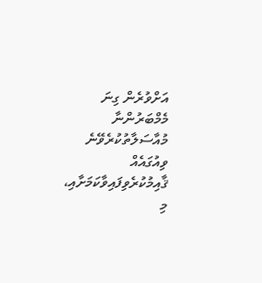އަށްވުރެން ގިނަ މެމްބަރުންނާ މުއާސަލާތުކުރެވޭނެ ވިއުގައެއް ޤާއިމުކުރެވިފައިވާކަމަށާއި، މި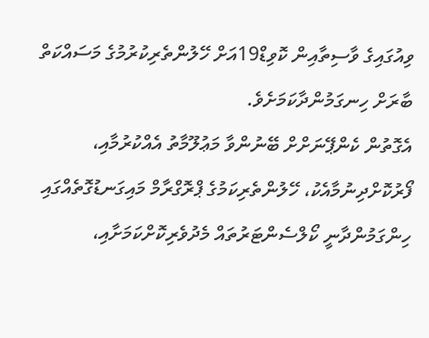ވިއުގައިގެ ވާސިތާއިން ކޮވިޑް19އަށް ހޭލުންތެރިކުރުމުގެ މަސައްކަތް ބާރަށް ހިނގަމުންދާކަމަށެވެ.
އެގޮތުން ކެންޕޭނަށްށް ބޭނުންވާ މަޢުލޫމާތު އެއްކުރުމާއި، ފޯރުކޮށްދިނުމާއެކު، ހޭލުންތެރިކަމުގެ ޕްރޮގްރާމް މައިގަނޑުގޮތެއްގައި ހިންގަމުންދާނީ ކޯލްސެންޓަރުތައް މެދުވެރިކޮށްކަމަށާއި،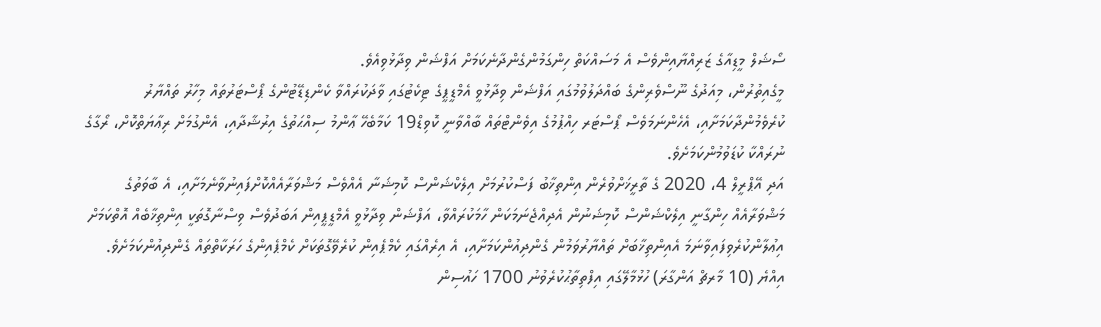ސޯޝަލް މީޑިއާގެ ޒަރިއްޔާއިންވެސް އެ މަސައްކަތް ހިންގަމުންގެންދާނެކަމަށް އަފްޝަން ވިދާޅުވިއެވެ.
މީގެއިތުރުން، މިއަދުގެ ނޫސްވެރިންގެ ބައްދަލުވުމުގައި އަފްޝަން ވިދާޅުވީ އެމްޑީޕީގެ ޓިކެޓުގައި ވާދަކުރައްވާ ކެންޑިޑޭޓުންގެ ޕޯސްޓަރުތައް މިހާރު ތައްޔާރު ކުރެވެމުންދާކަމަށާއި، އެހެންނަމަވެސް ޕޯސްޓަރ ހިއްޕުމުގެ އިވެންޓްތައް ބާއްވާނީ ކޮވިޑް19 ކަމާބެހޭ ޢާންމު ސިއްޙަތުގެ އިރުޝާދާއި، އެންގުމަށް ރިޢާޔަތްކޮށް، ރޯގާގެ ނުރައްކާ ކުޑަވުމުންކަމަށެވެ.
އަދި އޭޕްރީލް 4، 2020 ގެ ތާރީޚަށްވުރެން އިންތިޚާބު ފަސްކުރުމަށް އިލެކްޝަންސް ކޮމިޝަނާ އެއްވެސް މަޝްވަރާއެއްކޮށްފައިނުވާނެމަށާއި، އެ ބާވަތުގެ މަޝްވަރާއެއް ހިންގާނީ އިލެކްޝަންސް ކޮމިޝަނުން އެދިއްޖެނަމަކަން ހާމަކުރައްވާ، އަފްޝަން ވިދާޅުވީ އެމްޑީޕީއިން އަބަދުވެސް ވިސްނާގޮތަކީ އިންތިޚާބެއް އޮތްކަމަށް އިޢުލާންކުރެވިފައިވާނަމަ އެއިންތިޚާބަށް ތައްޔާރުވަމުން ގެންދިއުންކަމަށާއި، އެ އިރެއްގައި ކެމްޕެއިން ކުރެވޭގޮތަކަށް ކެމްޕެއިންގެ ހަރަކާތްތައް ގެންދިއުންކަމަށެވެ.
އިއްޔެ (10 މާރޗް އަންގާރަ) ހުޅުމާލޭގައި އިފްތިތާޙުކުރެވުނު 1700 ހައުސިން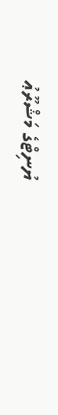ޔުނިޓްގެ މަޝްރޫޢު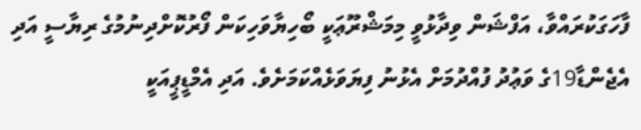ފާހަގަކުރައްވާ، އަފްޝަން ވިދާޅުވީ މިމަޝްރޫޢަކީ ބޯހިޔާވަހިކަން ފޯރުކޮށްދިނުމުގެ ރިޔާސީ އަދި އެޖެންޑާ19ގެ ވަޢުދު ފުއްދުމަށް އެޅުނު ފިޔަވަޅެއްކަމަށެވެ. އަދި އެމްޑީޕީއަކީ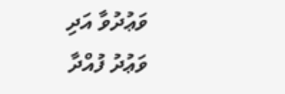ވަޢުދުވާ އަދި ވަޢުދު ފުއްދާ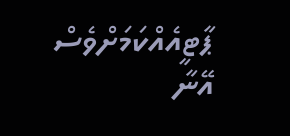ޕާޓީއެއްކަމަށްވެސް އޭނާ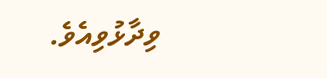ވިދާޅުވިއެވެ.